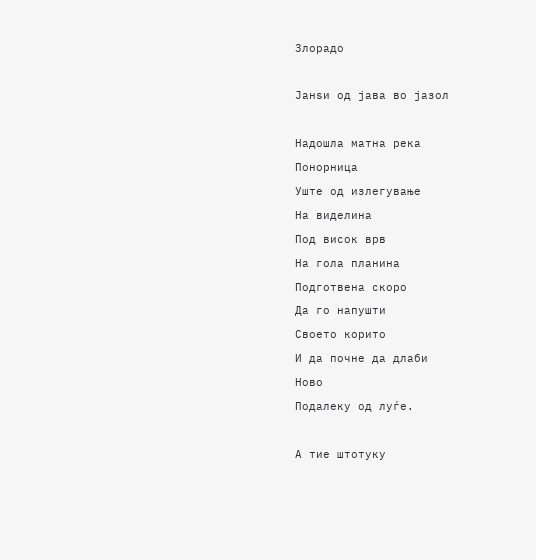Злорадо

Јанѕи од јава во јазол

Надошла матна река
Понорница
Уште од излегување
На виделина
Под висок врв
На гола планина
Подготвена скоро
Да го напушти
Своето корито
И да почне да длаби
Ново
Подалеку од луѓе.

А тие штотуку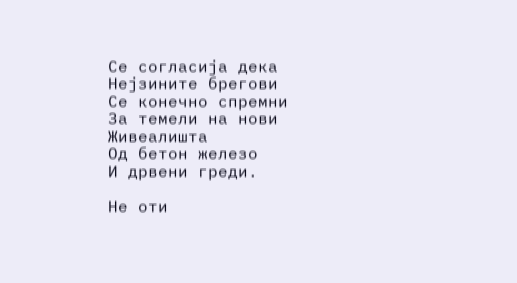Се согласија дека
Нејзините брегови
Се конечно спремни
За темели на нови
Живеалишта
Од бетон железо
И дрвени греди.

Не оти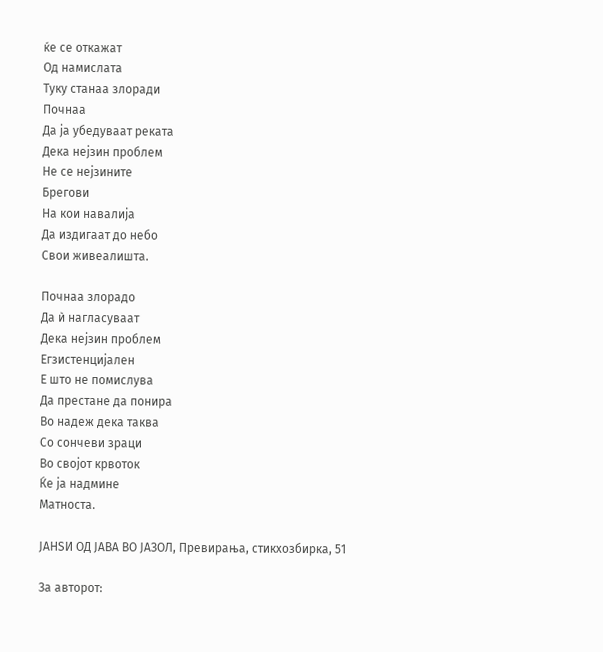ќе се откажат
Од намислата
Туку станаа злоради
Почнаа
Да ја убедуваат реката
Дека нејзин проблем
Не се нејзините
Брегови
На кои навалија
Да издигаат до небо
Свои живеалишта.

Почнаа злорадо
Да ѝ нагласуваат
Дека нејзин проблем
Егзистенцијален
Е што не помислува
Да престане да понира
Во надеж дека таква
Со сончеви зраци
Во својот крвоток
Ќе ја надмине
Матноста.

ЈАНЅИ ОД ЈАВА ВО ЈАЗОЛ, Превирања, стикхозбирка, 51

За авторот: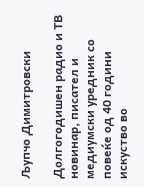Љупчо Димитровски

Долгогодишен радио и ТВ новинар, писател и медиумски уредник со повеќе од 40 години искуство во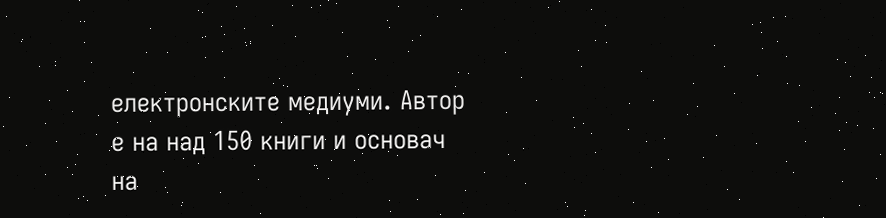електронските медиуми. Автор е на над 150 книги и основач на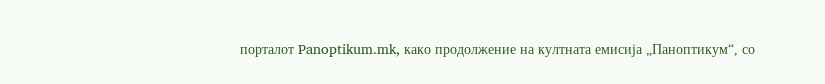порталот Panoptikum.mk, како продолжение на култната емисија „Паноптикум“, со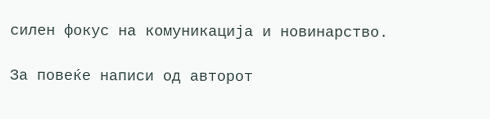силен фокус на комуникација и новинарство.

За повеќе написи од авторот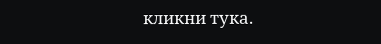кликни тука.